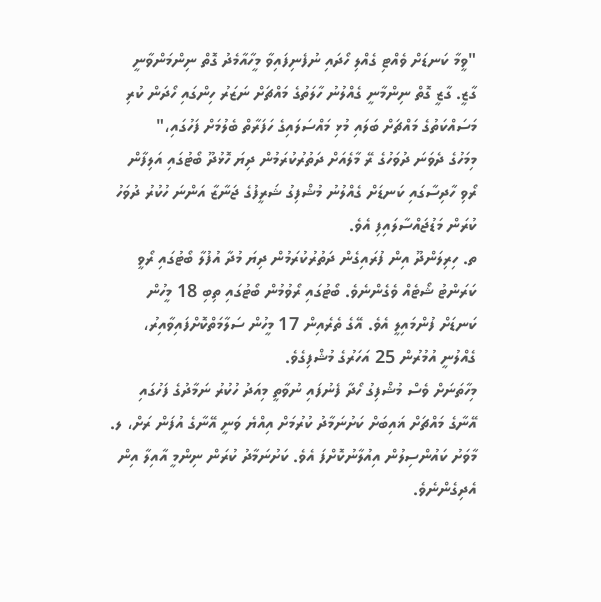"ވީމާ ކަނޑަށް ވެއްޓި ގެއްލި ހޯދައި ނުފެނިފައިވާ މީހާއާމެދު ގޮތް ނިންމަންވާނީ ގާޒީ. ގާޒީ ގޮތް ނިންމާނީ ގެއްލުނު ހާލަތުގެ މައްޗަށް ނަޒަރު ހިންގައި ހޯދަން ކުރި މަސައްކަތުގެ މައްޗަށް ބަލައި މުޅި މައްސަލައިގެ ހަފަރާތް ބެލުމަށް ފަހުގައި،"
މިމަހުގެ ދެވަނަ ދުވަހުގެ ރޭ މާލެއަށް ދަތުރުކުރަމުން ދިޔަ ހޮޅުދޫ ބޯޓުގައި އަލިފާން ރޯވި ހާދިސާގައި ކަނޑަށް ގެއްލުނު މުޝްފިގު ޝަރީފުގެ ޖަނާޒާ އަންނަ ހުކުރު ދުވަހު ކުރަން މަޑުޖައްސާލައިފި އެވެ.
ތ. ހިރިލަންދޫ އިން ފުރައިގެން ދަތުރުކުރަމުން ދިޔަ މުދާ އުފުލާ ބޯޓުގައި ރޯވީ ކަރަންޓު ޝޯޓެއް ވެގެންނެވެ. ބޯޓުގައި ރޯވުމުން ބޯޓުގައި ތިބި 18 މީހުން ކަނޑަށް ފުންމައިލީ އެވެ. އޭގެ ތެރެއިން 17 މީހުން ސަލާމަތްކޮށްފައިވާއިރު، ގެއްލުނީ އުމުރުން 25 އަހަރުގެ މުޝްފިގެވެ.
މިހާތަނަށް ވެސް މުޝްފިގު ހޯދާ ފެނުފައި ނުވާތީ މިއަދު ހުކުރު ނަމާދުގެ ފަހުގައި އޭނާގެ މައްޗަށް ޣައިބަށް ކަށުނަމާދު ކުރުމަށް އިއްޔެ ވަނީ އޭނާގެ އުފަން ރަށް، ލ. މާވަށު ކައުންސިލުން އިއުލާނުކޮށްފަ އެވެ. ކަށުނަމާދު ކުރަން ނިންމީ އާއިލާ އިން އެދިގެންނެވެ.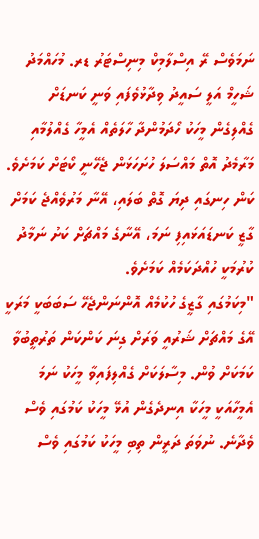ނަމަވެސް ރޭ އިސްލާމިކް މިނިސްޓަރު ޑރ. މުހައްމަދު ޝަހީމް އަލީ ސައީދު ވިދާޅުވެފައި ވަނީ ކަނޑަށް ގެއްލިގެން މީހަކު ހޯދަމުންދާ ހާލަތެއް އެމީހާ ގެއްލުމާއި މަރާމެދު އޮތް މައްސަލަ ހުށަހަޅަން ޖެހޭނީ ކޯޓަށް ކަމަށެވެ. ކަން ހިނގައި ދިޔަ ގޮތް ބަލައި، އޭނާ މަރުވެއްޖެ ކަމަށް ގާޒީ ކަނޑައަޅައިފި ނަމަ، އޭނާގެ މައްޗަށް ކަށު ނަމާދު ކުރުމަކީ ހުއްދަކަމެއް ކަމަށެވެ.
"މިކަމުގައި ގާޒީގެ ހުކުމެއް އޮންނަންޖެހޭ ސަބަބަކީ މަރަކީ އޭގެ މައްޗަށް ޝަރުއީ ވަރަށް ގިނަ ކަންކަން ތަރުތީބުވާ ކަމަކަށް ވުން. މިސާލަކަށް ގެއްލިފައިވާ މީހަކު ނަމަ އެމީހާއަކީ މީހަކާ އިނދެގެން އުޅޭ މީހަކު ކަމުގައި ވެސް ވެދާނެ. ނުވަތަ ދަރީން ތިބި މީހަކު ކަމުގައި ވެސް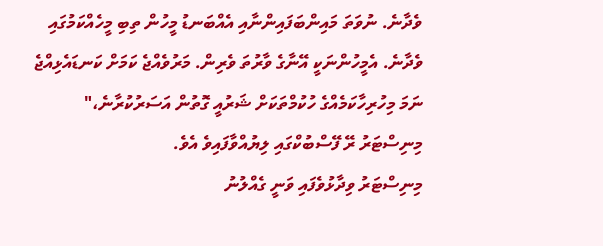ވެދާނެ. ނުވަތަ މައިންބަފައިންނާއި އެއްބަނޑު މީހުން ތިބި މީހެއްކަމުގައި ވެދާނެ. އެމީހުންނަކީ އޭނާގެ ވާރުތަ ވެރިން. މަރުވެއްޖެ ކަމަށް ކަނޑައެޅިއްޖެ ނަމަ މިހުރިހާކަމެއްގެ ހުކުމްތަކަށް ޝަރުއީ ގޮތުން އަސަރުކުރާނެ،" މިނިސްޓަރު ރޭ ފޭސްބުކްގައި ލިޔުއްވާފައިވެ އެވެ.
މިނިސްޓަރު ވިދާޅުވެފައި ވަނީ ގެއްލުނު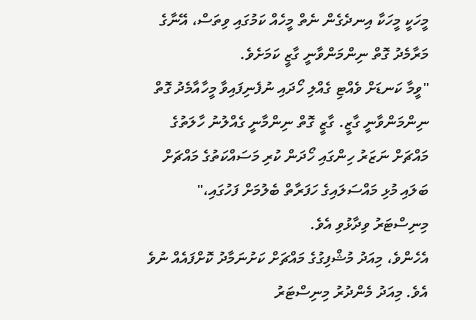މީހަކީ މީހަކާ އިނދެގެން ނެތް މީހެއް ކަމުގައި ވިތަސް، އޭނާގެ މަރާމެދު ގޮތް ނިންމަންވާނީ ގާޒީ ކަމަށެވެ.
"ވީމާ ކަނޑަށް ވެއްޓި ގެއްލި ހޯދައި ނުފެނިފައިވާ މީހާއާމެދު ގޮތް ނިންމަންވާނީ ގާޒީ. ގާޒީ ގޮތް ނިންމާނީ ގެއްލުނު ހާލަތުގެ މައްޗަށް ނަޒަރު ހިންގައި ހޯދަން ކުރި މަސައްކަތުގެ މައްޗަށް ބަލައި މުޅި މައްސަލައިގެ ހަފަރާތް ބެލުމަށް ފަހުގައި،" މިނިސްޓަރު ވިދާޅުވި އެވެ.
އެހެންވެ، މިއަދު މުޝްފިގުގެ މައްޗަށް ކަށުނަމާދު ކޮށްފައެއް ނުވެ އެވެ. މިއަދު މެންދުރު މިނިސްޓަރު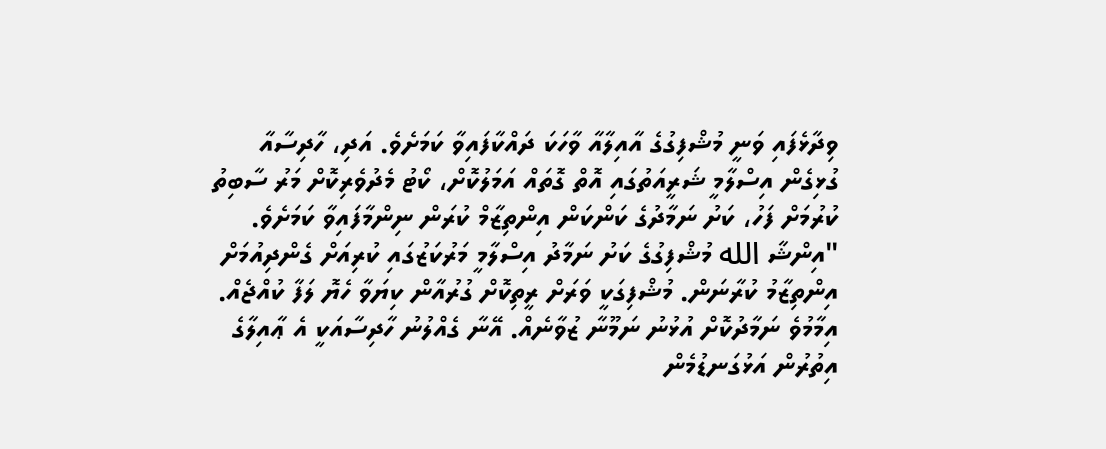ވިދާޅެފައި ވަނީ މުޝްފިގުގެ އާއިލާއާ ވާހަކަ ދައްކާފައިވާ ކަމަށެވެ. އަދި، ހާދިސާއާ ގުޅިގެން އިސްލާމީ ޝަރީއަތުގައި އޮތް ގޮތައް އަމަލުކޮށް، ކޯޓު މެދުވެރިކޮށް މަރު ސާބިތު ކުރުމަށް ފަހު، ކަށު ނަމާދުގެ ކަންކަން އިންތިޒާމް ކުރަން ނިންމާފައިވާ ކަމަށެވެ.
"އިންޝާ الله މުޝްފިގުގެ ކަށު ނަމާދު އިސްލާމީ މަރުކަޒުގައި ކުރިއަށް ގެންދިއުމަށް އިންތިޒާމު ކުރާނަން. މުޝްފިގަކީ ވަރަށް ރީތިކޮށް ގުރުއާން ކިޔަވާ ހެޔޮ ލަފާ ކުއްޖެއް. އިމާމުވެ ނަމާދުކޮށް އުޅުނު ނަމޫނާ ޒުވާނެއް. އޭނާ ގެއްލުނު ހާދިސާއަކީ އެ ޢާއިލާގެ އިތުރުން އަޅުގަނޑުމެން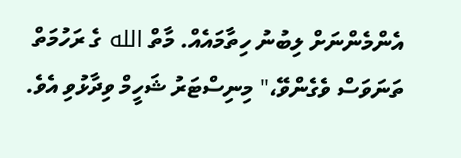އެންމެންނަށް ލިބުނު ހިތާމައެއް. މާތް الله ގެ ރަހުމަތް ތަނަވަސް ވެގެންވޭ،" މިނިސްޓަރު ޝަހީމް ވިދާޅުވި އެވެ.